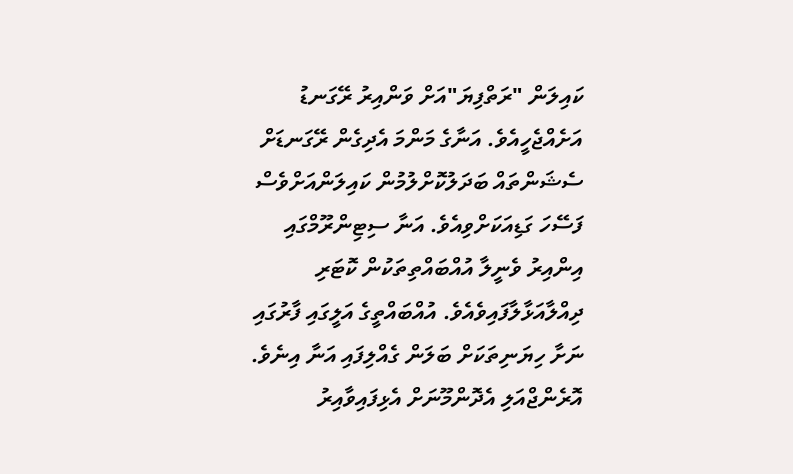ކައިލަން "ރަތްފިޔަ"އަށް ވަންއިރު ރޭގަނޑު އަށެއްޖެހީއެވެ. އަނާގެ މަންމަ އެދިގެން ރޭގަނޑަށް ސެޝަންތައް ބަދަލުކޮށްލުމުން ކައިލަންއަށްވެސް ފަސޭހަ ގަޑިއަކަށްވިއެވެ. އަނާ ސިޓިންރޫމްގައި އިންއިރު ވެނީލާ އުއްބައްތިތަކުން ކޮޓަރި ދިއްލާއަޅާލާފައިވެއެވެ. އުއްބައްތީގެ އަލީގައި ފާރުގައި ނަށާ ހިޔަނިތަކަށް ބަލަން ގެއްލިފައި އަނާ އިނެވެ. އޮރެންޖްއަލި އެދޮންމޫނަށް އެޅިފައިވާއިރު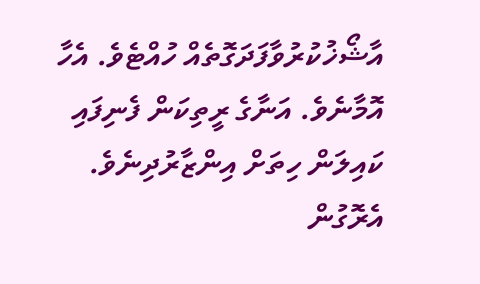އާޝޯޚުކުރުވާފަދަގޮތެއް ހުއްޓެވެ. އެހާ އޮމާނެވެ. އަނާގެ ރީތިކަން ފެނިފައި ކައިލަން ހިތަށް އިންޒާރުދިނެވެ. އެރޮގުން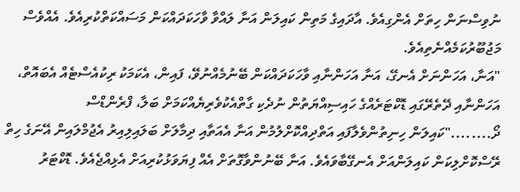ނުވިސްނަން ހިތަށް އެންގިއެވެ. އާދައިގެ މަތިން ކައިލަން އަނާ ލައްވާ ވާހަކަދައްކަން މަސައްކަތްކުރިއެވެ. އެއްވެސް މަޖުބޫރުކަމެއްނެތިއެވެ.
"އަނާ، އަހަންނަށް އެނގޭ، އަނާ އަހަންނާއި ވާހަކަދައްކަން ބޭނުމެއްނުވޭ، ފައިން، އެކަމަކު ރިކުއެސްޓެއް އެބައޮތް، އަހަންނާއި ދޭތެރޭގައި ޑޮކްޓަރެއްގެ ހައިސިއްޔަތުން ނުދެކި ގާތްއެކުވެރިޔެއްކަމަށް ބަލާ، ފްރެންޑްސް ދޯ........"ކައިލަން ހިނިތުންވެލާފައި އަތްދިއްކޮށްލުމުން އަނާ އެއަތާއި ދިމާލަށް ބަލައިލިއިރު އެޖުމްލައިން އޭނަގެ ހިތް ރޭސްކޮށްލިކަން ކައިލަންއަށް އެނގޭބާވައެވެ. އަނާ ބޭނުންވާގޮތަށް އެއް ފިޔަވަޅުކުރިއަށް އެޅިއްޖެއެވެ. ޑޮކްޓަރު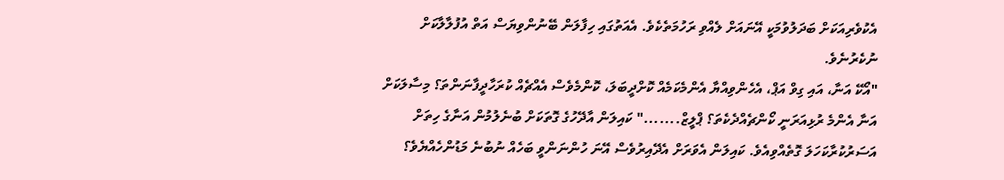އެކުވެރިއަކަށް ބަދަލުވުމަކީ އޭނައަށް ލެއްވި ރަހުމަތެކެވެ. އެއަތުގައި ހިފާލަން ބޭނުންވިޔަސް އަތް އުފުލާލާކަށް ނުކެރުނެވެ.
"އޯކޭ އަނާ، އައި ގިވް އަޕް، އެހެންވިއްޔާ އެންމެކަމެއް ކޮށްދީބަލަ، ކޮންމެވެސް އެއްޗެއް ކުރަހާދީފާނަންތަ؟ މިސާލަކަށް އަނާ އެންމެ ރުޅިއަރަނީ ކޯންޗެއްދެކެތަ؟ ޕްލީޒް......." ކައިލަން އާދޭހުގެ ގޮތަކަށް ބުނެލުމުން އަނާގެ ހިތަށް އަސަރުކުރާކަހަލަ ގޮތެއްވިއެވެ. ކައިލަން އެވަރަށް އެދޭއިރުވެސް އޭނަ ހުންނަންވީ ބަހެއް ނުބުނެ މަޑުންހެއްޔެވެ؟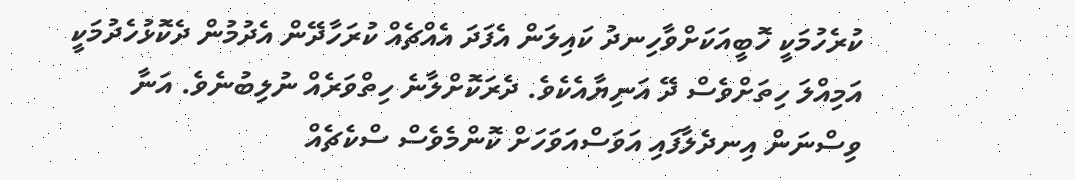ކުރެހުމަކީ ހޮބީއަކަށްވާހިނދު ކައިލަން އެފަދަ އެއްޗެއް ކުރަހާދޭން އެދުމުން ދެކޮޅުހެދުމަކީ އަމިއްލަ ހިތަށްވެސް ދޭ އަނިޔާއެކެވެ. ދެރަކޮށްލާނެ ހިތްވަރެއް ނުލިބުނެވެ. އަނާ ވިސްނަން އިނދެލާފައި އަވަސްއަވަހަށް ކޮންމެވެސް ސްކެޗެއް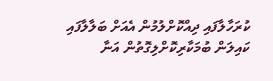ކުރަހާލާފައި ދިއްކޮށްލުމުން އެއަށް ބަލާލާފައި ކައިލަން ބުމަކާރިކޮށްލިގޮތުން އަނާ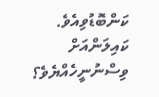ކަންބޮޑުވިއެވެ. ކައިލަންއަށް ވިސްނުނީހެއްޔެވެ؟